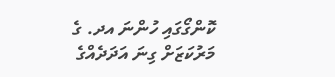ކޮންގޯގައި ހުންނަ އދ. ގެ މަރުކަޒަށް ގިނަ އަދަދެއްގެ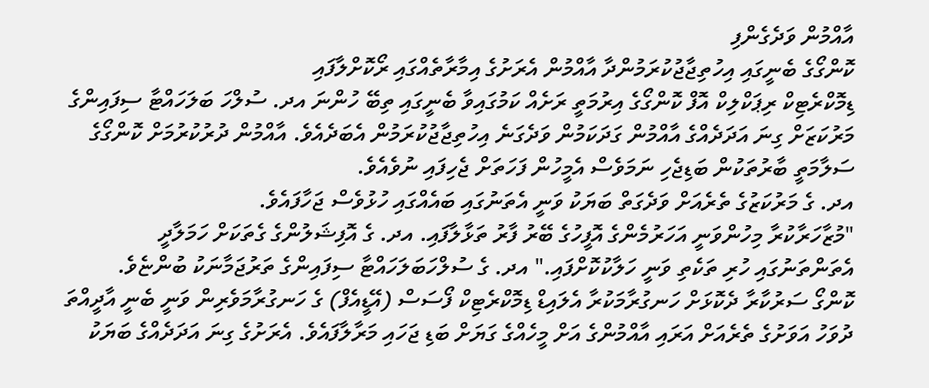އާއްމުން ވަދެގެންފި
ކޮންގޯގެ ބެނީގައި އިހުތިޖާޖުކުރަމުންދާ އާއްމުން އެރަށުގެ އިމާރާތެއްގައި ރޯކޮށްލާފައި
ޑިމޮކްރެޓިކް ރިޕަކްލިކް އޮފް ކޮންގޯގެ އިރުމަތީ ރަށެއް ކަމުގައިވާ ބެނީގައި ތިބޭ ހުންނަ އދ. ސުލްހަ ބަލަހައްޓާ ސިފައިންގެ މަރުކަޒަށް ގިނަ އަދަދެއްގެ އާއްމުން ގަދަކަމުން ވަދެގަނެ އިހުތިޖާޖުކުރަމުން އެބަދެއެވެ. އާއްމުން ދުރުކުރުމަށް ކޮންގޯގެ ސަލާމަތީ ބާރުތަކުން ބަޑިޖެހި ނަމަވެސް އެމީހުން ފަހަތަށް ޖެހިފައި ނުވެއެވެ.
އދ. ގެ މަރުކަޒުގެ ތެރެއަށް ވަދެގަތް ބަޔަކު ވަނީ އެތަނުގައި ބައެއްގައި ހުޅުވެސް ޖަހާފައެވެ.
"މުޒާހަރާކުރާ މިހުންވަނީ އަހަރުމެންގެ އޮފީހުގެ ބޭރު ފާރު ތަޅާލާފައި. އދ. ގެ އޮފިޝަލުންގެ ގެތަކަށް ހަމަލާދީ އެތަންތަނުގައި ހުރި ތަކެތި ވަނީ ހަލާކުކޮށްފައި." އދ. ގެ ސުލްހަބަލަހައްޓާ ސިފައިންގެ ތަރުޖަމާނަކު ބުންޏެވެ.
ކޮންގޯ ސަރުކާރާ ދެކޮޅަށް ހަނގުރާމަކުރާ އެލައިޑް ޑިމޮކްރެޓިކް ފޯސަސް (އޭޑީއެފް) ގެ ހަނގުރާމަވެރިން ވަނީ ބެނީ އާދީއްތަ ދުވަހު އަވަށުގެ ތެރެއަށް އަރައި އާއްމުންގެ އަށް މީހެއްގެ ގަޔަށް ބަޑި ޖަހައި މަރާލާފައެވެ. އެރަށުގެ ގިނަ އަދަދެއްގެ ބަޔަކު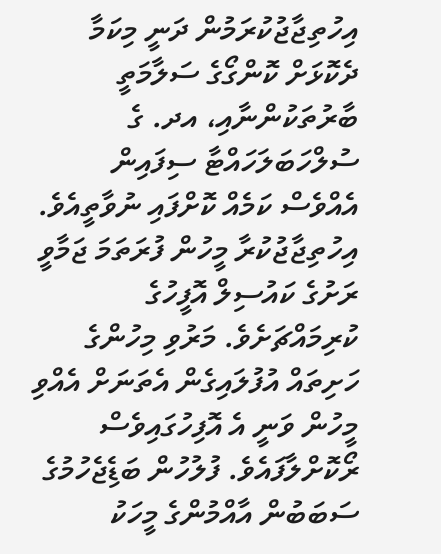އިހުތިޖާޖުކުރަމުން ދަނީ މިކަމާ ދެކޮޅަށް ކޮންގޯގެ ސަލާމަތީ ބާރުތަކުންނާއި، އދ. ގެ ސުލްހަބަލަހައްޓާ ސިފައިން އެއްވެސް ކަމެއް ކޮށްފައި ނުވާތީއެވެ.
އިހުތިޖާޖުކުރާ މީހުން ފުރަތަމަ ޖަމާވީ ރަށުގެ ކައުސިލް އޮފީހުގެ ކުރިމައްޗަށެވެ. މަރުވި މިހުންގެ ހަށިތައް އުފުލައިގެން އެތަނަށް އެއްވި މީހުން ވަނީ އެ އޮފިހުގައިވެސް ރޯކޮށްލާފައެވެ. ފުލުހުން ބަޑިެޖެހުމުގެ ސަބަބުން އާއްމުންގެ މީހަކު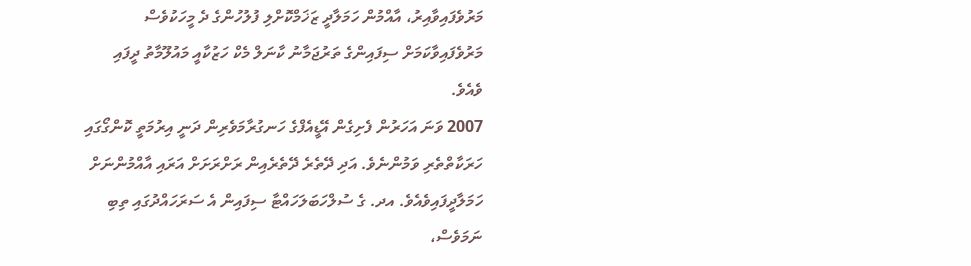މަރުވެފައިވާއިރު، އާއްމުން ހަމަލާދީ ޒަޚަމްކޮށްލި ފުލުހުންގެ ދެ މީހަކުވެސް މަރުވެފައިވާކަމަށް ސިފައިންގެ ތަރުޖަމާނު ކާނަލް މެކް ހަޒުކާއީ މައުލޫމާތު ދީފައި ވެއެވެ.
2007 ވަނަ އަހަރުން ފެށިގެން އޭޑީއެފްގެ ހަނގުރާމަވެރިން ދަނީ އިރުމަތީ ކޮންގޯގައި ހަރަކާތްތެރި ވަމުންނެވެ. އަދި ދޭތެރެ ދޭތެރެއިން ރަށްރަށަށް އަރައި އާއްމުންނަށް ހަމަލާދީފައިވެއެވެ. އދ. ގެ ސުލްހަބަލަހައްޓާ ސިފައިން އެ ސަރަހައްދުގައި ތިބި ނަމަވެސް،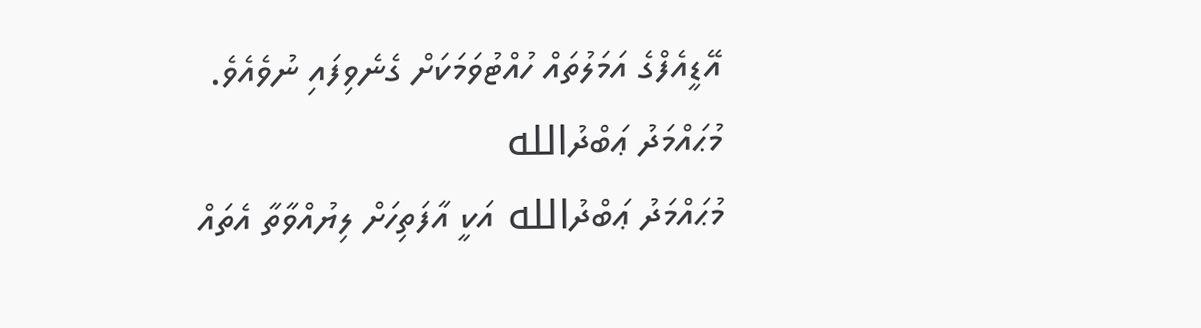އޭޑީއެފްގެ އަމަލުތައް ހުއްޓުވަމަކަށް ގެނެވިފައި ނުވެއެވެ.
މުޙައްމަދު ޢަބްދުالله
މުޙައްމަދު ޢަބްދުالله އަކީ އާފަތިހަށް ލިޔުއްވާތާ އެތައް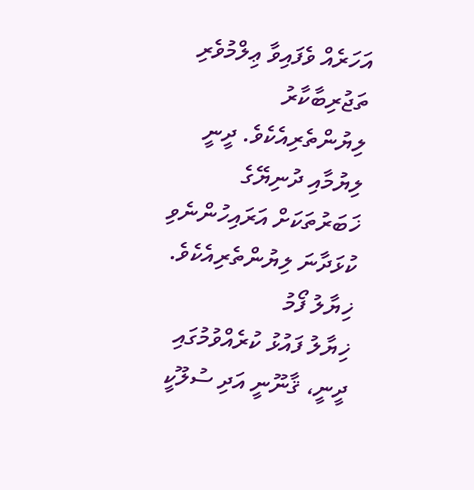އަހަރެއް ވެފައިވާ ޢިލްމުވެރި ތަޖުރިބާކާރު ލިޔުންތެރިއެކެވެ. ދީނީ ލިޔުމާއި ދުނިޔޭގެ ޚަބަރުތަކަށް އަރައިހުންނެވި ކުޅަދާނަ ލިޔުންތެރިއެކެވެ.
ޚިޔާލު ފޯމު
ޚިޔާލު ފައުޅު ކުރެއްވުމުގައި ދީނީ، ޤާނޫނީ އަދި ސުލޫކީ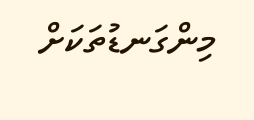މިންގަނޑުތަކަށް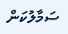ސަމާލުކަން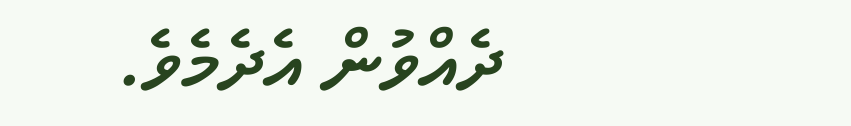ދެއްވުން އެދެމެވެ.